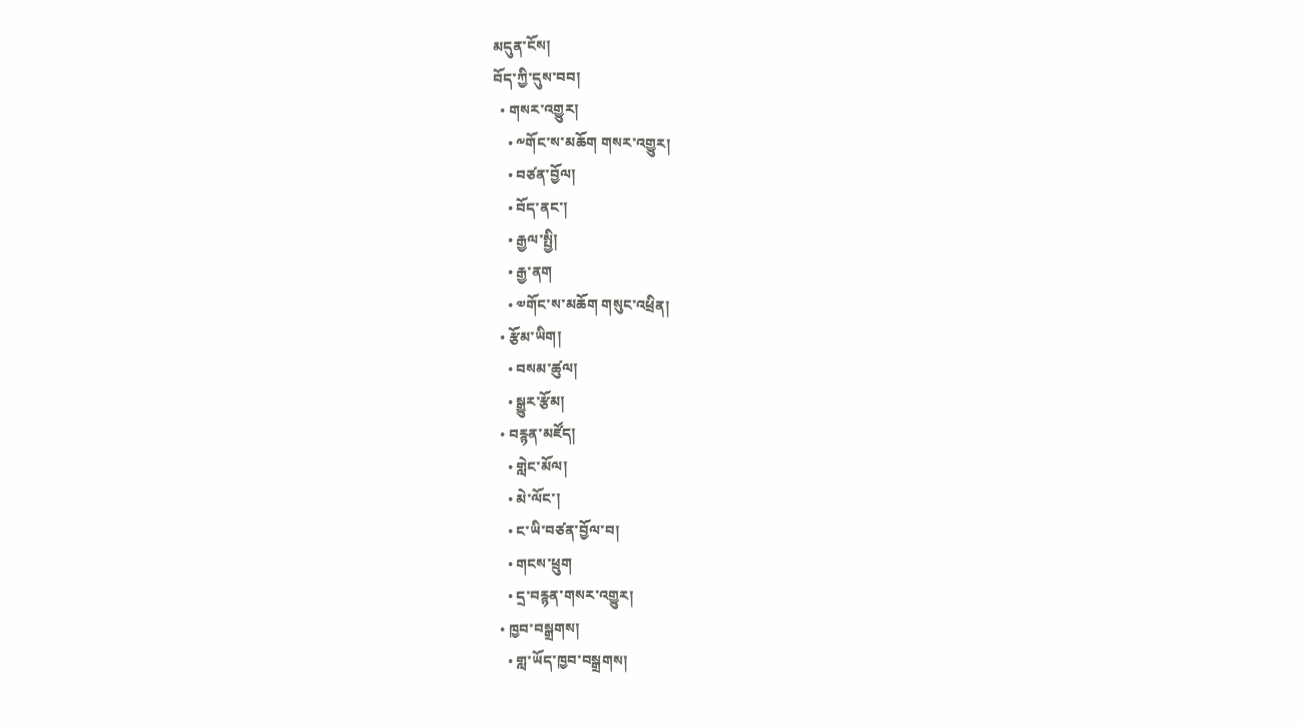མདུན་ངོས།
བོད་ཀྱི་དུས་བབ།
  • གསར་འགྱུར།
    • ༸གོང་ས་མཆོག གསར་འགྱུར།
    • བཙན་བྱོལ།
    • བོད་ནང་།
    • རྒྱལ་སྤྱི།
    • རྒྱ་ནག
    • ༧གོང་ས་མཆོག གསུང་འཕྲིན།
  • རྩོམ་ཡིག།
    • བསམ་ཚུལ།
    • སྒྱུར་རྩོམ།
  • བརྙན་མཛོད།
    • གླེང་མོལ།
    • མེ་ལོང་།
    • ང་ཡི་བཙན་བྱོལ་བ།
    • གངས་ཕྲུག
    • དྲ་བརྙན་གསར་འགྱུར།
  • ཁྱབ་བསྒྲགས།
    • གླ་ཡོད་ཁྱབ་བསྒྲགས།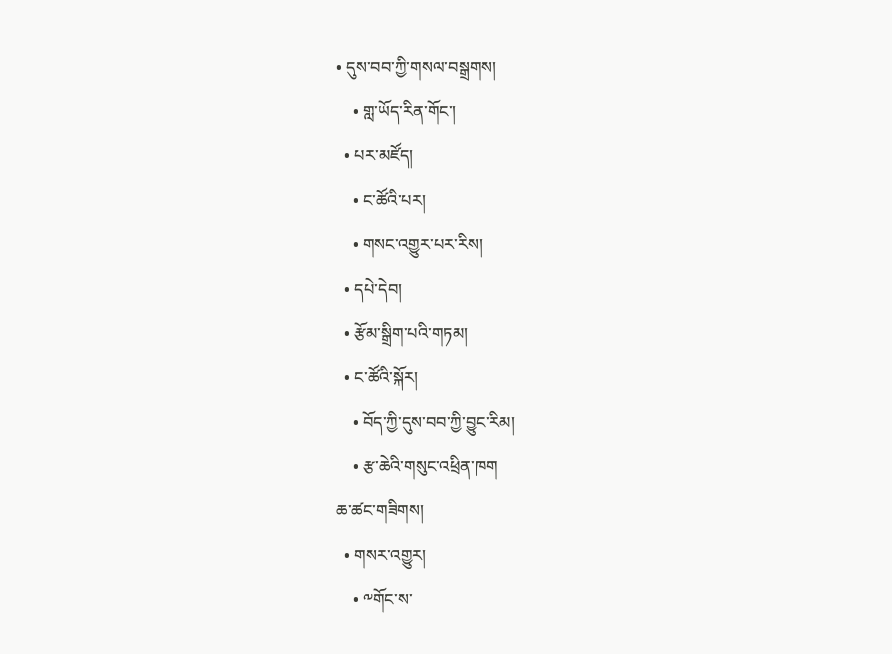• དུས་བབ་ཀྱི་གསལ་བསྒྲགས།
    • གླ་ཡོད་རིན་གོང་།
  • པར་མཛོད།
    • ང་ཚོའི་པར།
    • གསང་འགྱུར་པར་རིས།
  • དཔེ་དེབ།
  • རྩོམ་སྒྲིག་པའི་གཏམ།
  • ང་ཚོའི་སྐོར།
    • བོད་ཀྱི་དུས་བབ་ཀྱི་བྱུང་རིམ།
    • རྩ་ཆེའི་གསུང་འཕྲིན་ཁག
ཆ་ཚང་གཟིགས།
  • གསར་འགྱུར།
    • ༸གོང་ས་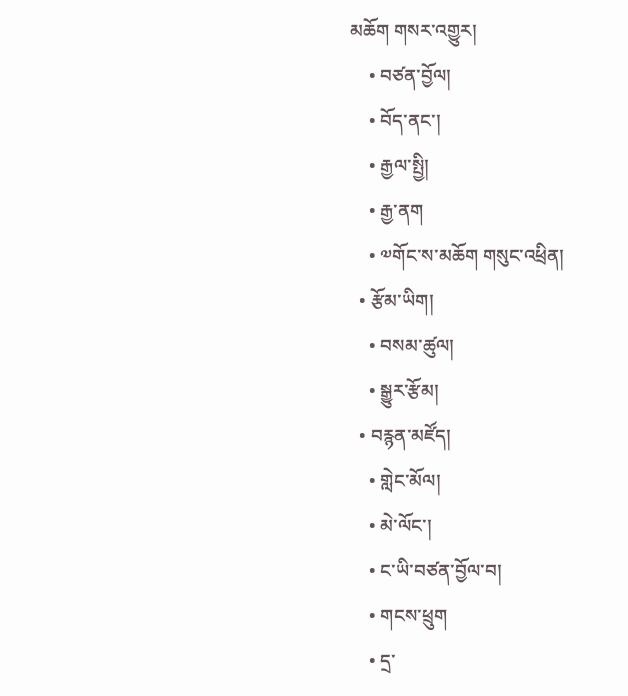མཆོག གསར་འགྱུར།
    • བཙན་བྱོལ།
    • བོད་ནང་།
    • རྒྱལ་སྤྱི།
    • རྒྱ་ནག
    • ༧གོང་ས་མཆོག གསུང་འཕྲིན།
  • རྩོམ་ཡིག།
    • བསམ་ཚུལ།
    • སྒྱུར་རྩོམ།
  • བརྙན་མཛོད།
    • གླེང་མོལ།
    • མེ་ལོང་།
    • ང་ཡི་བཙན་བྱོལ་བ།
    • གངས་ཕྲུག
    • དྲ་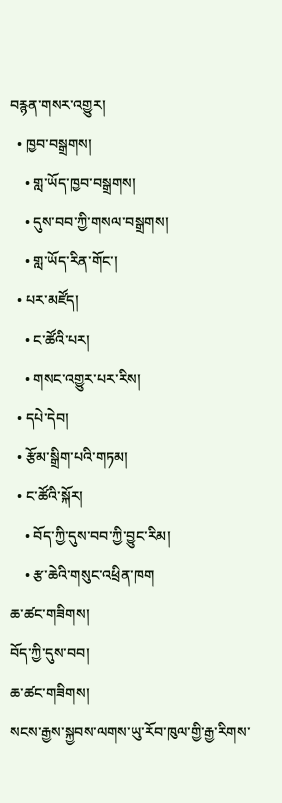བརྙན་གསར་འགྱུར།
  • ཁྱབ་བསྒྲགས།
    • གླ་ཡོད་ཁྱབ་བསྒྲགས།
    • དུས་བབ་ཀྱི་གསལ་བསྒྲགས།
    • གླ་ཡོད་རིན་གོང་།
  • པར་མཛོད།
    • ང་ཚོའི་པར།
    • གསང་འགྱུར་པར་རིས།
  • དཔེ་དེབ།
  • རྩོམ་སྒྲིག་པའི་གཏམ།
  • ང་ཚོའི་སྐོར།
    • བོད་ཀྱི་དུས་བབ་ཀྱི་བྱུང་རིམ།
    • རྩ་ཆེའི་གསུང་འཕྲིན་ཁག
ཆ་ཚང་གཟིགས།
བོད་ཀྱི་དུས་བབ།
ཆ་ཚང་གཟིགས།
སངས་རྒྱས་སྐྱབས་ལགས་ཡུ་རོབ་ཁུལ་གྱི་རྒྱ་རིགས་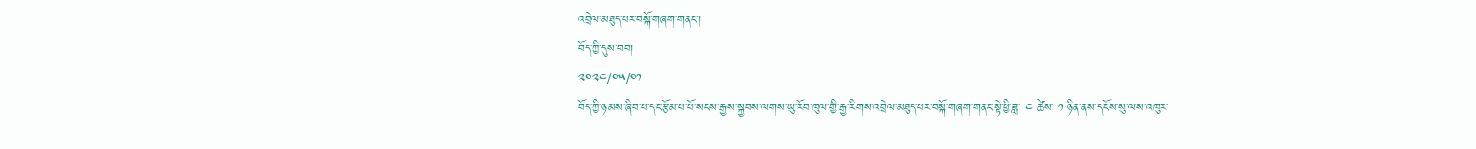འབྲེལ་མཐུད་པར་བསྐོ་གཞག་གནང་།
བོད་ཀྱི་དུས་བབ།
༢༠༢༤/༠༥/༠༡
བོད་ཀྱི་ཉམས་ཞིབ་པ་དང་རྩོམ་པ་པོ་སངས་རྒྱས་སྐྱབས་ལགས་ཡུ་རོབ་ཁུལ་གྱི་རྒྱ་རིགས་འབྲེལ་མཐུད་པར་བསྐོ་གཞག་གནང་སྟེ་ཕྱི་ཟླ་ ༤ ཚེས་ ༡ ཉིན་ནས་དངོས་སུ་ལས་འཁུར་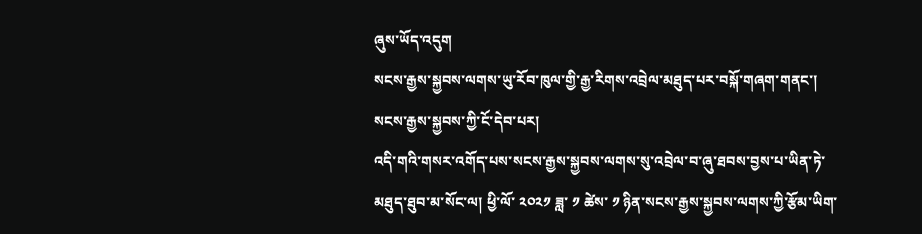ཞུས་ཡོད་འདུག
སངས་རྒྱས་སྐྱབས་ལགས་ཡུ་རོབ་ཁུལ་གྱི་རྒྱ་རིགས་འབྲེལ་མཐུད་པར་བསྐོ་གཞག་གནང་། སངས་རྒྱས་སྐྱབས་ཀྱི་ངོ་དེབ་པར།
འདི་གའི་གསར་འགོད་པས་སངས་རྒྱས་སྐྱབས་ལགས་སུ་འབྲེལ་བ་ཞུ་ཐབས་བྱས་པ་ཡིན་ཏེ་མཐུད་ཐུབ་མ་སོང་ལ། ཕྱི་ལོ་ ༢༠༢༡ ཟླ་ ༡ ཚེས་ ༡ ཉིན་སངས་རྒྱས་སྐྱབས་ལགས་ཀྱི་རྩོམ་ཡིག་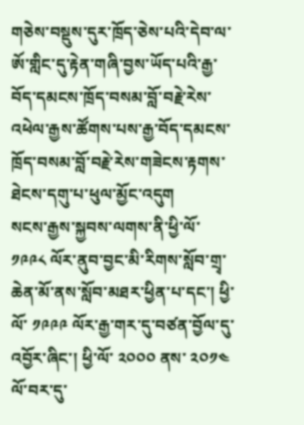གཅེས་བསྡུས་དུར་ཁྲོད་ཅེས་པའི་དེབ་ལ་ཨོ་གླིང་དུ་རྟེན་གཞི་བྱས་ཡོད་པའི་རྒྱ་བོད་དམངས་ཁྲོད་བསམ་བློ་བརྗེ་རེས་འཕེལ་རྒྱས་ཚོགས་པས་རྒྱ་བོད་དམངས་ཁྲོད་བསམ་བློ་བརྗེ་རེས་གཟེངས་རྟགས་ཐེངས་དགུ་པ་ཕུལ་མྱོང་འདུག
སངས་རྒྱས་སྐྱབས་ལགས་ནི་ཕྱི་ལོ་ ༡༩༩༨ ལོར་ནུབ་བྱང་མི་རིགས་སློབ་གྲྭ་ཆེན་མོ་ནས་སློབ་མཐར་ཕྱིན་པ་དང་། ཕྱི་ལོ་ ༡༩༩༩ ལོར་རྒྱ་གར་དུ་བཙན་བྱོལ་དུ་འབྱོར་ཞིང་། ཕྱི་ལོ་ ༢༠༠༠ ནས་ ༢༠༡༤ ལོ་བར་དུ་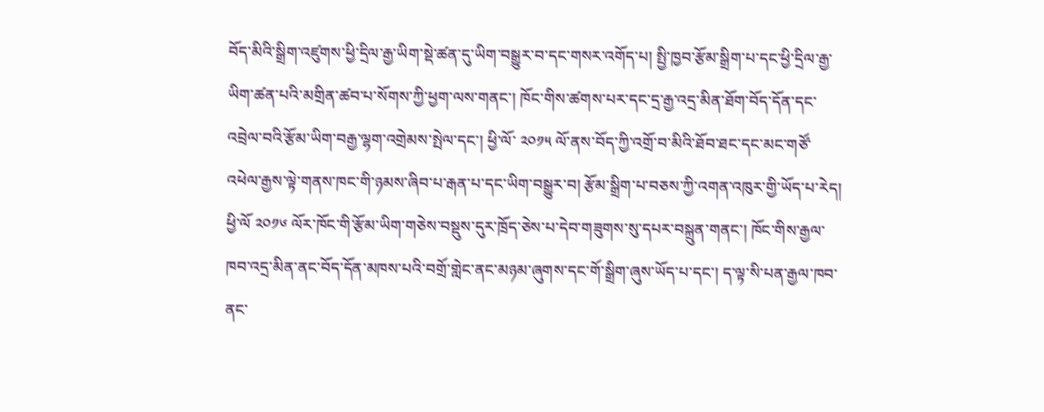བོད་མིའི་སྒྲིག་འཛུགས་ཕྱི་དྲིལ་རྒྱ་ཡིག་སྡེ་ཚན་དུ་ཡིག་བསྒྱུར་བ་དང་གསར་འགོད་པ། སྤྱི་ཁྱབ་རྩོམ་སྒྲིག་པ་དང་ཕྱི་དྲིལ་རྒྱ་ཡིག་ཚན་པའི་མགྲིན་ཚབ་པ་སོགས་ཀྱི་ཕྱག་ལས་གནང་། ཁོང་གིས་ཚགས་པར་དང་དྲ་རྒྱ་འདྲ་མིན་ཐོག་བོད་དོན་དང་འབྲེལ་བའི་རྩོམ་ཡིག་བརྒྱ་ལྷག་འགྲེམས་སྤེལ་དང་། ཕྱི་ལོ་ ༢༠༡༥ ལོ་ནས་བོད་ཀྱི་འགྲོ་བ་མིའི་ཐོབ་ཐང་དང་མང་གཙོ་འཕེལ་རྒྱས་ལྟེ་གནས་ཁང་གི་ཉམས་ཞིབ་པ་རྒན་པ་དང་ཡིག་བསྒྱུར་བ། རྩོམ་སྒྲིག་པ་བཅས་ཀྱི་འགན་འཁུར་གྱི་ཡོད་པ་རེད། ཕྱི་ལོ ༢༠༡༦ ལོར་ཁོང་གི་རྩོམ་ཡིག་གཅེས་བསྡུས་དུར་ཁྲོད་ཅེས་པ་དེབ་གཟུགས་སུ་དཔར་བསྐྲུན་གནང་། ཁོང་གིས་རྒྱལ་ཁབ་འདྲ་མིན་ནང་བོད་དོན་མཁས་པའི་བགྲོ་གླེང་ནང་མཉམ་ཞུགས་དང་གོ་སྒྲིག་ཞུས་ཡོད་པ་དང་། ད་ལྟ་སི་པན་རྒྱལ་ཁབ་ནང་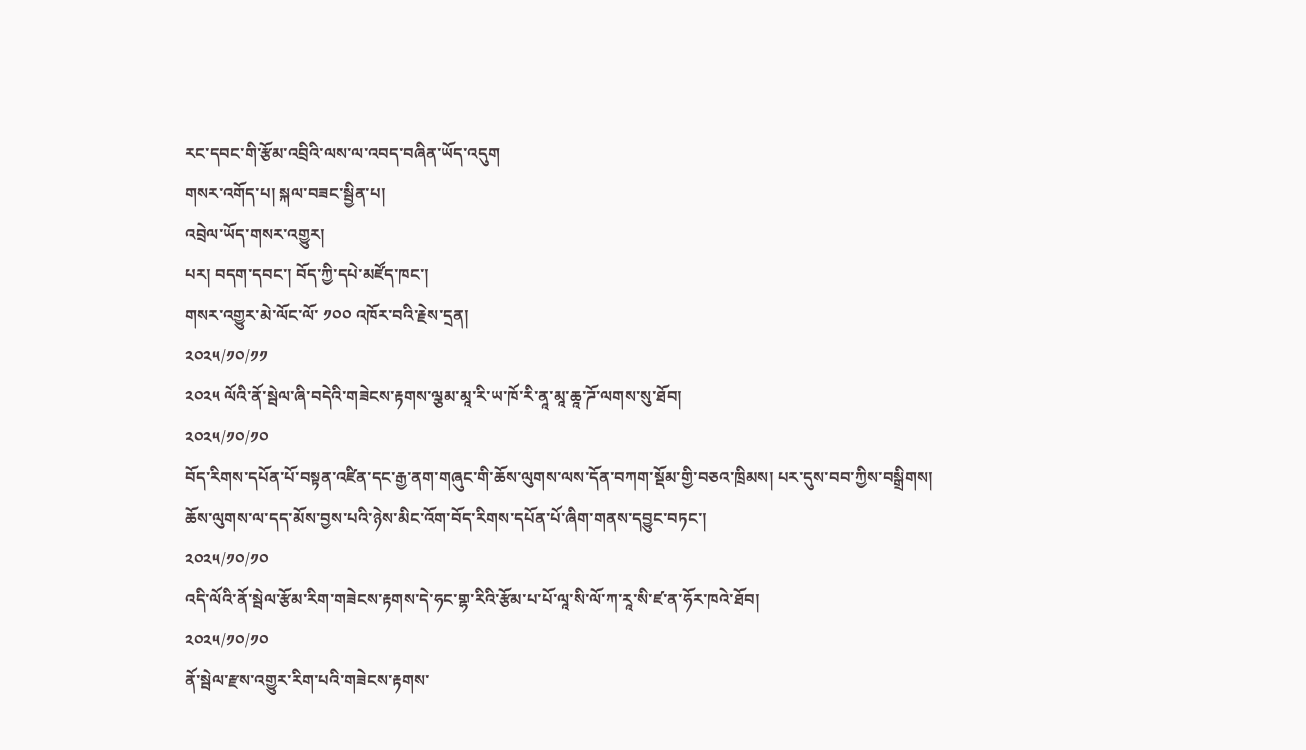རང་དབང་གི་རྩོམ་འབྲིའི་ལས་ལ་འབད་བཞིན་ཡོད་འདུག
གསར་འགོད་པ། སྐལ་བཟང་སྦྱིན་པ།
འབྲེལ་ཡོད་གསར་འགྱུར།
པར། བདག་དབང་། བོད་ཀྱི་དཔེ་མཛོད་ཁང་།
གསར་འགྱུར་མེ་ལོང་ལོ་ ༡༠༠ འཁོར་བའི་རྗེས་དྲན།
༢༠༢༥/༡༠/༡༡
༢༠༢༥ ལོའི་ནོ་སྦེལ་ཞི་བདེའི་གཟེངས་རྟགས་ལྕམ་མཱ་རི་ཡ་ཁོ་རི་ནཱ་མཱ་ཆཱ་ཌོ་ལགས་སུ་ཐོབ།
༢༠༢༥/༡༠/༡༠
བོད་རིགས་དཔོན་པོ་བསྟན་འཛིན་དང་རྒྱ་ནག་གཞུང་གི་ཆོས་ལུགས་ལས་དོན་བཀག་སྡོམ་གྱི་བཅའ་ཁྲིམས། པར་དུས་བབ་ཀྱིས་བསྒྲིགས།
ཆོས་ལུགས་ལ་དད་མོས་བྱས་པའི་ཉེས་མིང་འོག་བོད་རིགས་དཔོན་པོ་ཞིག་གནས་དབྱུང་བཏང་།
༢༠༢༥/༡༠/༡༠
འདི་ལོའི་ནོ་སྦེལ་རྩོམ་རིག་གཟེངས་རྟགས་དེ་ཧང་གྷ་རིའི་རྩོམ་པ་པོ་ལཱ་སི་ལོ་ཀ་རཱ་སི་ཛ་ན་ཧོར་ཁའེ་ཐོབ།
༢༠༢༥/༡༠/༡༠
ནོ་སྦེལ་རྫས་འགྱུར་རིག་པའི་གཟེངས་རྟགས་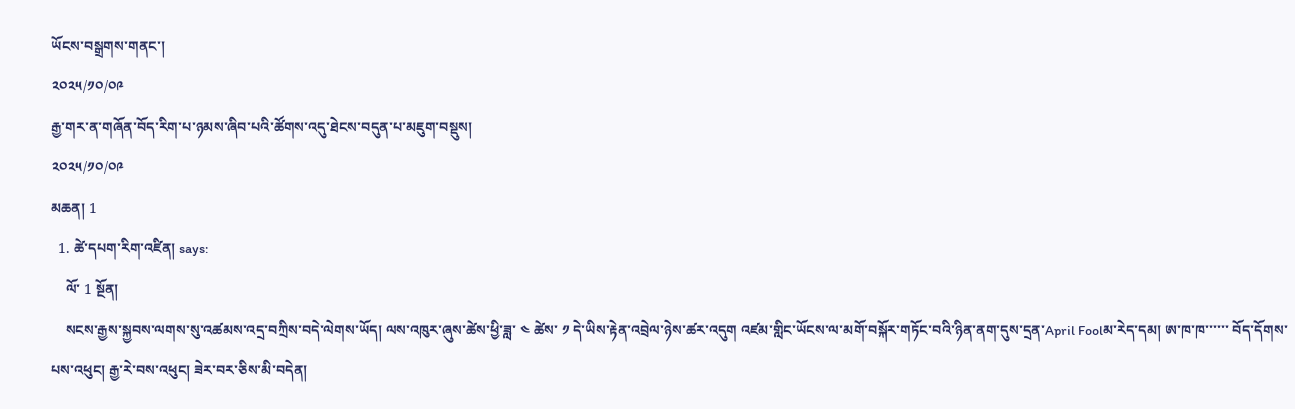ཡོངས་བསྒྲགས་གནང་།
༢༠༢༥/༡༠/༠༩
རྒྱ་གར་ན་གཞོན་བོད་རིག་པ་ཉམས་ཞིབ་པའི་ཚོགས་འདུ་ཐེངས་བདུན་པ་མཇུག་བསྡུས།
༢༠༢༥/༡༠/༠༩
མཆན། 1
  1. ཚེ་དཔག་རིག་འཛིན། says:
    ལོ་ 1 སྔོན།
    སངས་རྒྱས་སྐྱབས་ལགས་སུ་འཚམས་འདྲ་བཀྲིས་བདེ་ལེགས་ཡོད། ལས་འཁུར་ཞུས་ཚེས་ཕྱི་ཟླ་ ༤ ཚེས་ ༡ དེ་ཡིས་རྟེན་འབྲེལ་ཉེས་ཚར་འདུག འཛམ་གླིང་ཡོངས་ལ་མགོ་བསྐོར་གཏོང་བའི་ཉིན་ནག་དུས་དྲན་April Foolམ་རེད་དམ། ཨ་ཁ་ཁ་་་་་་ བོད་དོགས་པས་འཕུང། རྒྱ་རེ་བས་འཕུང། ཟེར་བར་ཅིས་མི་བདེན།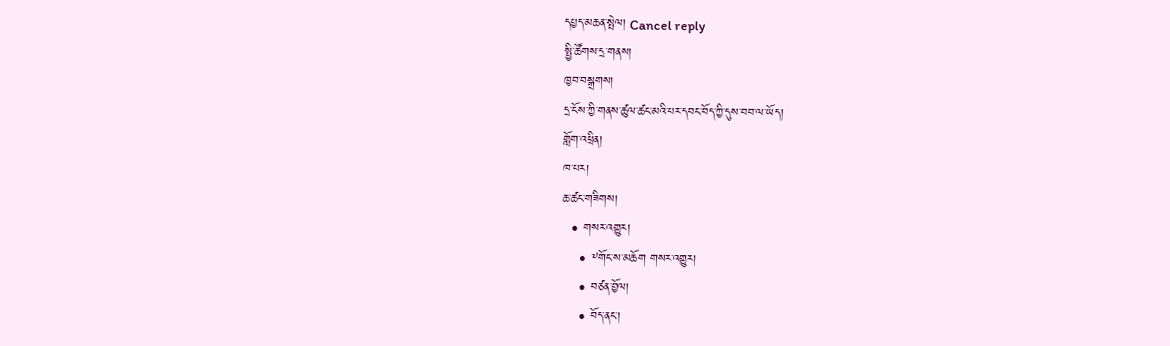དཔྱད་མཆན་སྤེལ། Cancel reply
སྤྱི་ཚོགས་དྲ་གནས།
ཁྱབ་བསྒྲགས།
དྲ་ངོས་ཀྱི་གནས་ཚུལ་ཚང་མའི་པར་དབང་བོད་ཀྱི་དུས་བབ་ལ་ཡོད།
གློག་འཕྲིན།
ཁ་པར།
ཆ་ཚང་གཟིགས།
  • གསར་འགྱུར།
    • ༸གོང་ས་མཆོག གསར་འགྱུར།
    • བཙན་བྱོལ།
    • བོད་ནང་།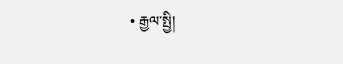• རྒྱལ་སྤྱི།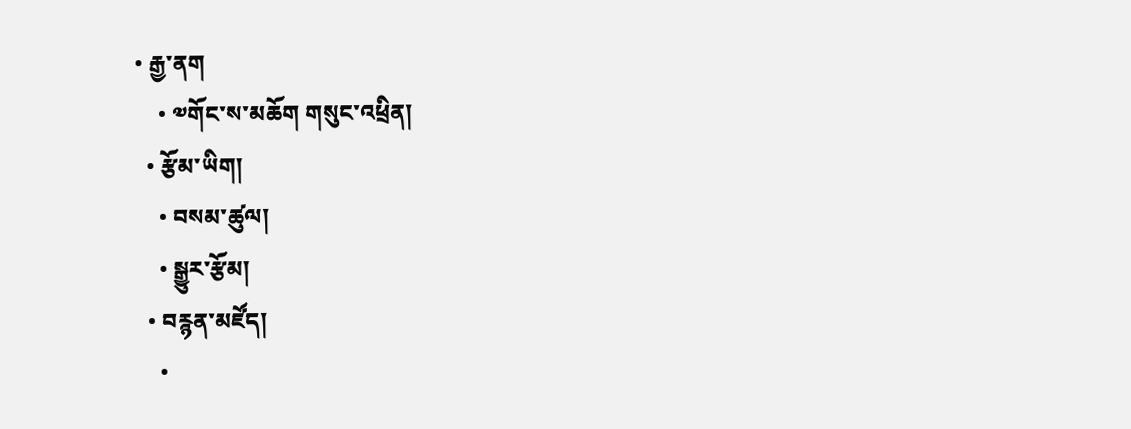• རྒྱ་ནག
    • ༧གོང་ས་མཆོག གསུང་འཕྲིན།
  • རྩོམ་ཡིག།
    • བསམ་ཚུལ།
    • སྒྱུར་རྩོམ།
  • བརྙན་མཛོད།
    •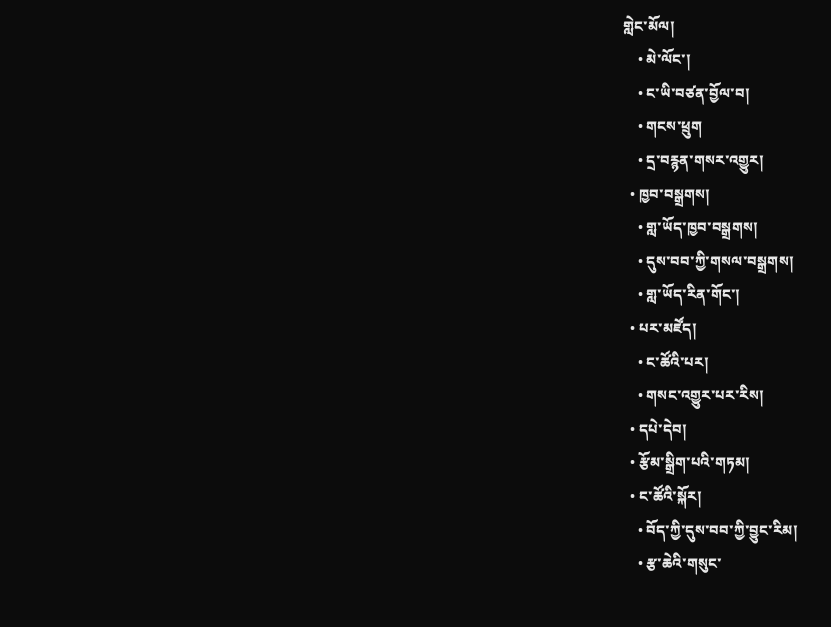གླེང་མོལ།
    • མེ་ལོང་།
    • ང་ཡི་བཙན་བྱོལ་བ།
    • གངས་ཕྲུག
    • དྲ་བརྙན་གསར་འགྱུར།
  • ཁྱབ་བསྒྲགས།
    • གླ་ཡོད་ཁྱབ་བསྒྲགས།
    • དུས་བབ་ཀྱི་གསལ་བསྒྲགས།
    • གླ་ཡོད་རིན་གོང་།
  • པར་མཛོད།
    • ང་ཚོའི་པར།
    • གསང་འགྱུར་པར་རིས།
  • དཔེ་དེབ།
  • རྩོམ་སྒྲིག་པའི་གཏམ།
  • ང་ཚོའི་སྐོར།
    • བོད་ཀྱི་དུས་བབ་ཀྱི་བྱུང་རིམ།
    • རྩ་ཆེའི་གསུང་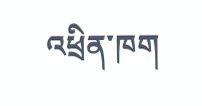འཕྲིན་ཁག